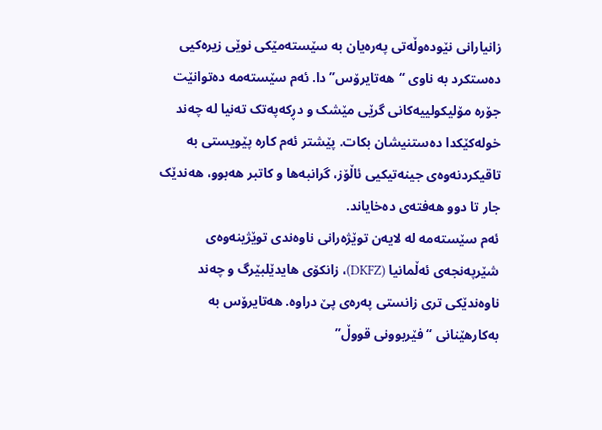زانیارانی نێودەوڵەتی پەرەیان بە سێستەمێکی نوێی زیرەکیی دەستکرد بە ناوی “هەتایرۆس” دا. ئەم سێستەمە دەتوانێت جۆرە مۆلیکولییەکانی گرێی مێشک و دڕکەپەتک تەنیا لە چەند خولەکێکدا دەستنیشان بکات. پێشتر ئەم کارە پێویستی بە تاقیکردنەوەی جینەتیکیی ئاڵۆز، گرانبەها و کاتبر هەبوو، هەندێک جار تا دوو هەفتەی دەخایاند.
ئەم سێستەمە لە لایەن توێژەرانی ناوەندی توێژینەوەی شێرپەنجەی ئەڵمانیا (DKFZ)، زانکۆی هایدێلبێرگ و چەند ناوەندێکی تری زانستی پەرەی پێ دراوە. هەتایرۆس بە بەکارهێنانی “فێربوونی قووڵ”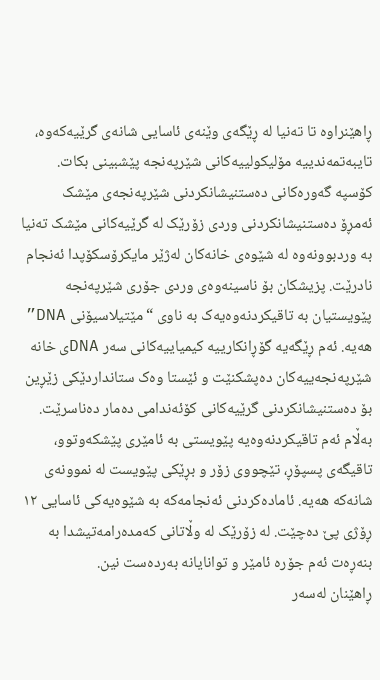ڕاهێنراوە تا تەنیا لە ڕێگەی وێنەی ئاسایی شانەی گرێیەکەوە، تایبەتمەندییە مۆلیکولییەکانی شێرپەنجە پێشبینی بکات.
کۆسپە گەورەکانی دەستنیشانکردنی شێرپەنجەی مێشک
ئەمڕۆ دەستنیشانکردنی وردی زۆرێک لە گرێیەکانی مێشک تەنیا بە وردبوونەوە لە شێوەی خانەکان لەژێر مایکرۆسکۆپدا ئەنجام نادرێت. پزیشکان بۆ ناسینەوەی وردی جۆری شێرپەنجە پێویستیان بە تاقیکردنەوەیەک بە ناوی “مێتیلاسیۆنی DNA” هەیە. ئەم ڕێگەیە گۆڕانکارییە کیمیاییەکانی سەر DNAی خانە شێرپەنجەییەکان دەپشکنێت و ئێستا وەک ستانداردێکی زێڕین بۆ دەستنیشانکردنی گرێیەکانی کۆئەندامی دەمار دەناسرێت.
بەڵام ئەم تاقیکردنەوەیە پێویستی بە ئامێری پێشکەوتوو، تاقیگەی پسپۆڕ، تێچووی زۆر و بڕێکی پێویست لە نموونەی شانەکە هەیە. ئامادەکردنی ئەنجامەکە بە شێوەیەکی ئاسایی ١٢ ڕۆژی پێ دەچێت. لە زۆرێک لە وڵاتانی کەمدەرامەتیشدا بە بنەڕەت ئەم جۆرە ئامێر و توانایانە بەردەست نین.
ڕاهێنان لەسەر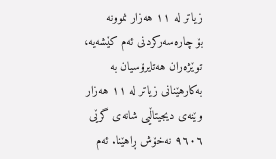زیاتر لە ١١ هەزار نموونە
بۆ چارەسەرکردنی ئەم کێشەیە، توێژەران هەتایرۆسیان بە بەکارهێنانی زیاتر لە ١١ هەزار وێنەی دیجیتاڵیی شانەی گرێی ٩٦٠٦ نەخۆش ڕاهێنا. ئەم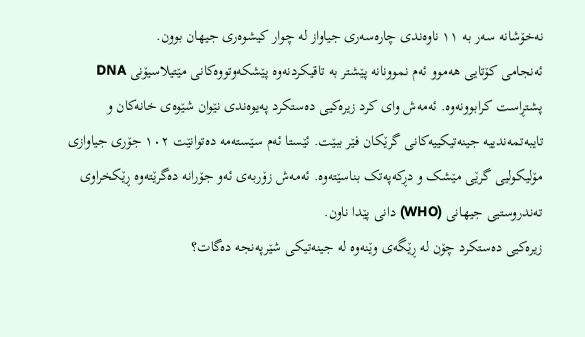نەخۆشانە سەر بە ١١ ناوەندی چارەسەری جیاواز لە چوار کیشوەری جیهان بوون.
ئەنجامی کۆتایی هەموو ئەم نموونانە پێشتر بە تاقیکردنەوە پێشکەوتووەکانی مێتیلاسیۆنی DNA پشتڕاست کرابوونەوە. ئەمەش وای کرد زیرەکیی دەستکرد پەیوەندی نێوان شێوەی خانەکان و تایبەتمەندییە جینەتیکییەکانی گرێکان فێر ببێت. ئێستا ئەم سێستەمە دەتوانێت ١٠٢ جۆری جیاوازی مۆلیکولیی گرێی مێشک و دڕکەپەتک بناسێتەوە. ئەمەش زۆربەی ئەو جۆرانە دەگرێتەوە ڕێکخراوی تەندروستیی جیهانی (WHO) دانی پێدا ناون.
زیرەکیی دەستکرد چۆن لە ڕێگەی وێنەوە لە جینەتیکی شێرپەنجە دەگات؟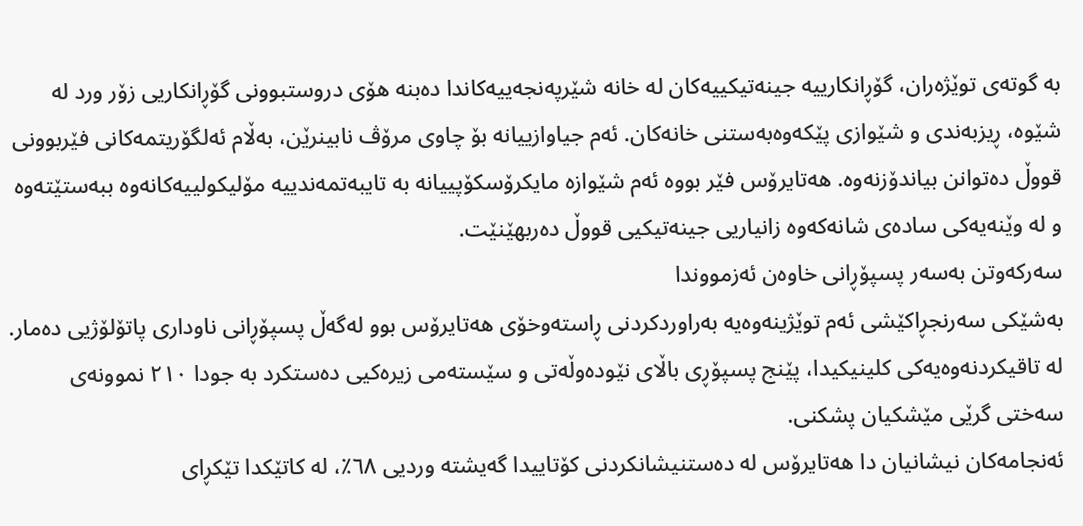بە گوتەی توێژەران، گۆڕانکارییە جینەتیکییەکان لە خانە شێرپەنجەییەکاندا دەبنە هۆی دروستبوونی گۆڕانکاریی زۆر ورد لە شێوە، ڕیزبەندی و شێوازی پێکەوەبەستنی خانەکان. ئەم جیاوازییانە بۆ چاوی مرۆڤ نابینرێن، بەڵام ئەلگۆریتمەکانی فێربوونی قووڵ دەتوانن بیاندۆزنەوە. هەتایرۆس فێر بووە ئەم شێوازە مایکرۆسکۆپییانە بە تایبەتمەندییە مۆلیکولییەکانەوە ببەستێتەوە و لە وێنەیەکی سادەی شانەکەوە زانیاریی جینەتیکیی قووڵ دەربهێنێت.
سەرکەوتن بەسەر پسپۆڕانی خاوەن ئەزمووندا
بەشێکی سەرنجڕاکێشی ئەم توێژینەوەیە بەراوردکردنی ڕاستەوخۆی هەتایرۆس بوو لەگەڵ پسپۆڕانی ناوداری پاتۆلۆژیی دەمار. لە تاقیکردنەوەیەکی کلینیکیدا، پێنج پسپۆڕی باڵای نێودەوڵەتی و سێستەمی زیرەکیی دەستکرد بە جودا ٢١٠ نموونەی سەختی گرێی مێشکیان پشکنی.
ئەنجامەکان نیشانیان دا هەتایرۆس لە دەستنیشانکردنی کۆتاییدا گەیشتە وردیی ٦٨٪، لە کاتێکدا تێکڕای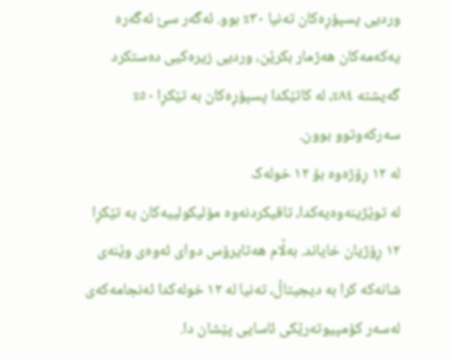وردیی پسپۆڕەکان تەنیا ٣٠٪ بوو. ئەگەر سێ ئەگەرە یەکەمەکان هەژمار بکرێن، وردیی زیرەکیی دەستکرد گەیشتە ٨٤٪، لە کاتێکدا پسپۆڕەکان بە تێکڕا ٥٠٪ سەرکەوتوو بوون.
لە ١٢ ڕۆژەوە بۆ ١٢ خولەک
لە توێژینەوەیەکدا، تاقیکردنەوە مۆلیکولییەکان بە تێکڕا ١٢ ڕۆژیان خایاند. بەڵام هەتایرۆس دوای ئەوەی وێنەی شانەکە کرا بە دیجیتاڵ، تەنیا لە ١٢ خولەکدا ئەنجامەکەی لەسەر کۆمپیوتەرێکی ئاسایی پێشان دا.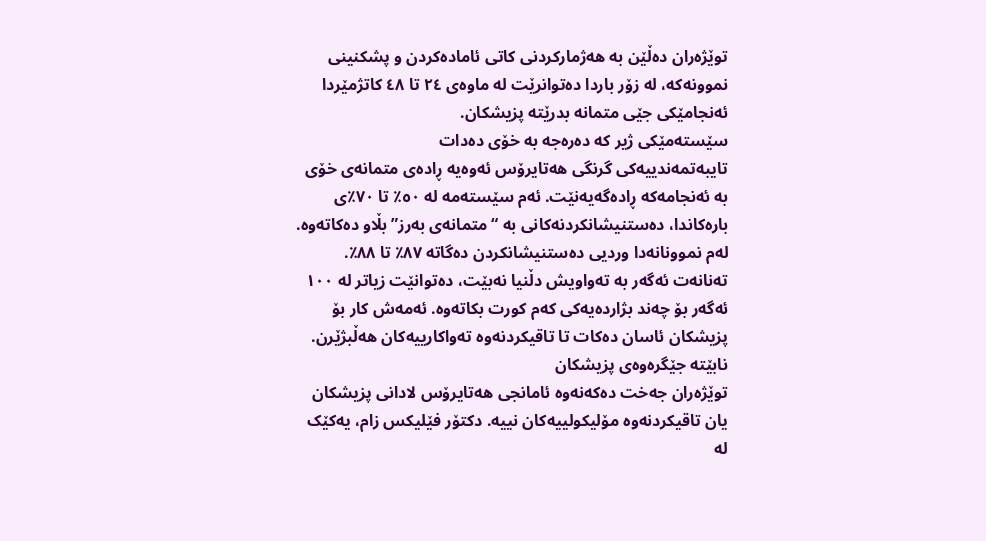توێژەران دەڵێن بە هەژمارکردنی کاتی ئامادەکردن و پشکنینی نموونەکە، لە زۆر باردا دەتوانرێت لە ماوەی ٢٤ تا ٤٨ کاتژمێردا ئەنجامێکی جێی متمانە بدرێتە پزیشکان.
سێستەمێکی ژیر کە دەرەجە بە خۆی دەدات
تایبەتمەندییەکی گرنگی هەتایرۆس ئەوەیە ڕادەی متمانەی خۆی بە ئەنجامەکە ڕادەگەیەنێت. ئەم سێستەمە لە ٥٠٪ تا ٧٠٪ی بارەکاندا، دەستنیشانکردنەکانی بە “متمانەی بەرز” بڵاو دەکاتەوە. لەم نموونانەدا وردیی دەستنیشانکردن دەگاتە ٨٧٪ تا ٨٨٪. تەنانەت ئەگەر بە تەواویش دڵنیا نەبێت، دەتوانێت زیاتر لە ١٠٠ ئەگەر بۆ چەند بژاردەیەکی کەم کورت بکاتەوە. ئەمەش کار بۆ پزیشکان ئاسان دەکات تا تاقیکردنەوە تەواکارییەکان هەڵبژێرن.
نابێتە جێگرەوەی پزیشکان
توێژەران جەخت دەکەنەوە ئامانجی هەتایرۆس لادانی پزیشکان یان تاقیکردنەوە مۆلیکولییەکان نییە. دکتۆر فێلیکس زام، یەکێک لە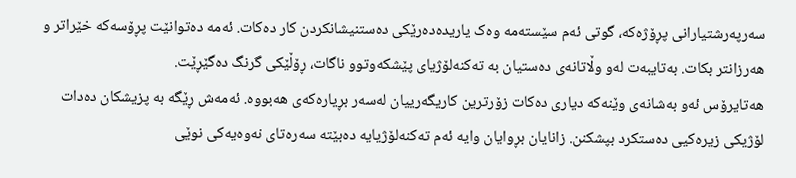سەرپەرشتیارانی پڕۆژەکە، گوتی ئەم سێستەمە وەک یاریدەدەرێکی دەستنیشانکردن کار دەکات. ئەمە دەتوانێت پڕۆسەکە خێراتر و هەرزانتر بکات. بەتایبەت لەو وڵاتانەی دەستیان بە تەکنەلۆژیای پێشکەوتوو ناگات، ڕۆڵێکی گرنگ دەگێڕێت.
هەتایرۆس ئەو بەشانەی وێنەکە دیاری دەکات زۆرترین کاریگەرییان لەسەر بڕیارەکەی هەبووە. ئەمەش ڕێگە بە پزیشکان دەدات لۆژیکی زیرەکیی دەستکرد بپشکنن. زانایان بڕوایان وایە ئەم تەکنەلۆژیایە دەبێتە سەرەتای نەوەیەکی نوێی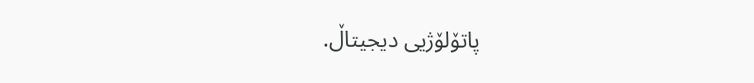پاتۆلۆژیی دیجیتاڵ.